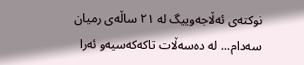نوکتەی ئەڵاجەوییگ لە ٢١ ساڵەی رمیان سەدام... لە دەسەڵات تاکەکەسیەو ئەرا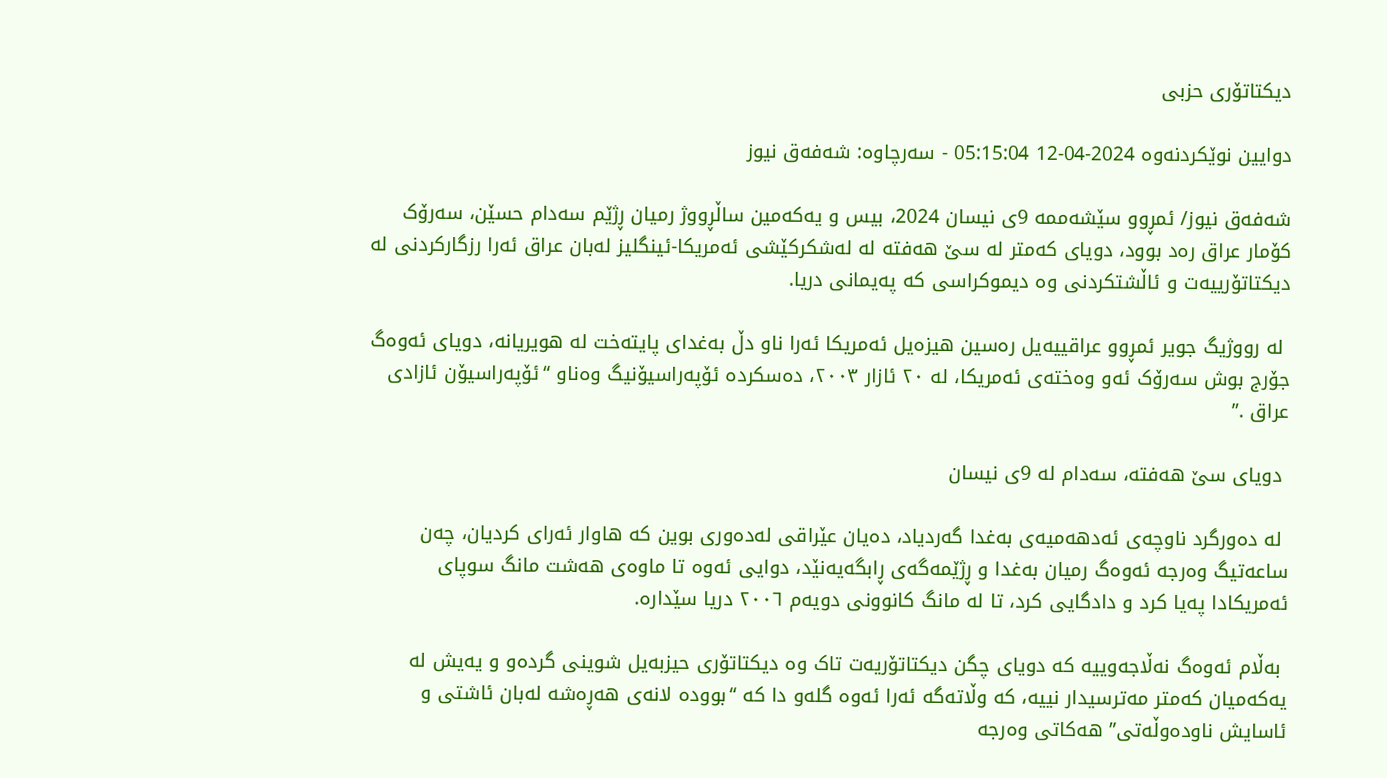دیکتاتۆری حزبی

دوایین نوێکردنەوە 2024-04-12 05:15:04 - سەرچاوە: شەفەق نیوز

شەفەق نیوز/ ئمڕوو سێشەممە 9ی نیسان 2024، بیس و یەکەمین ساڵڕووژ رمیان ڕژێم سەدام حسێن، سەرۆک کۆمار عراق رەد بوود، دویای کەمتر لە سێ هەفتە لە لەشکرکێشی ئەمریکا-ئینگلیز لەبان عراق ئەرا رزگارکردنی لە دیکتاتۆرییەت و ئاڵشتکردنی وە دیموکراسی کە پەیمانی دریا.

 لە رووژیگ جویر ئمڕوو عراقییەیل رەسین هیزەیل ئەمریکا ئەرا ناو دڵ بەغدای پایتەخت لە هویریانە، دویای ئەوەگ جۆرج بوش سەرۆک ئەو وەختەی ئەمریکا، لە ٢٠ ئازار ٢٠٠٣، دەسکردە ئۆپەراسیۆنیگ وەناو “ئۆپەراسیۆن ئازادی عراق .”

 دویای سێ هەفتە، سەدام لە 9ی نیسان

 لە دەورگرد ناوچەی ئەدهەمیەی بەغدا گەردیاد، دەیان عێراقی لەدەوری بوین کە هاوار ئەرای کردیان، چەن ساعەتیگ وەرجە ئەوەگ رمیان بەغدا و ڕژێمەگەی ڕابگەیەنێد، دوایی ئەوە تا ماوەی هەشت مانگ سوپای ئەمریکادا پەیا کرد و دادگایی کرد، تا لە مانگ کانوونی دویەم ٢٠٠٦ دریا سێدارە.

 بەڵام ئەوەگ نەڵاجەوییە کە دویای چگن دیکتاتۆریەت تاک وە دیکتاتۆری حیزبەیل شوینی گردەو و یەیش لە یەکەمیان کەمتر مەترسیدار نییە، کە وڵاتەگە ئەرا ئەوە گلەو دا کە “بوودە لانەی هەڕەشە لەبان ئاشتی و ئاسایش ناودەوڵەتی” هەکاتی وەرجە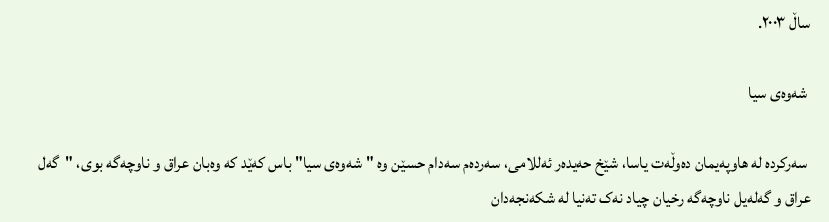ساڵ ٢٠٠٣.

 شەوەی سیا

 سەرکردە لە هاوپەیمان دەوڵەت یاسا، شێخ حەیدەر ئەللامی، سەردەم سەدام حسێن وە "شەوەی سیا" باس کەێد کە وەبان عراق و ناوچەگە بوی، "گەل عراق و گەلەیل ناوچەگە رخیان چیاد نەک تەنيا لە شکەنجەدان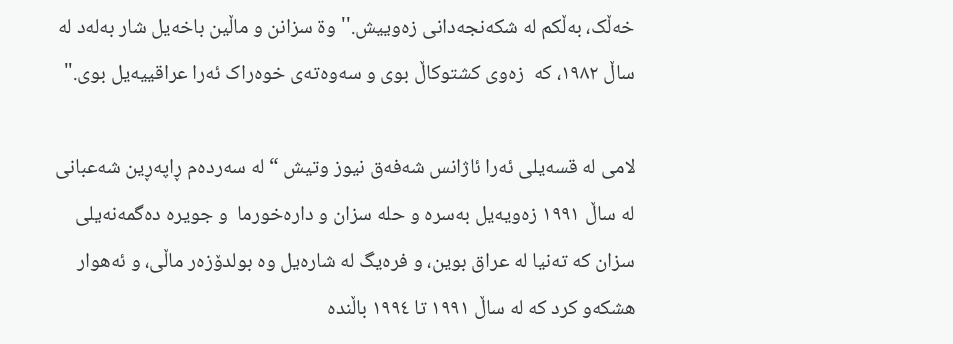خەڵک، بەڵکم لە شکەنجەدانی زەويیش.'' وة سزانن و ماڵین باخەیل شار بەلەد لە ساڵ ١٩٨٢، کە  زەوی کشتوکاڵ بوی و سەوەتەی خوەراک ئەرا عراقییەیل بوی."

لامی لە قسەیلی ئەرا ئاژانس شەفەق نیوز وتیش “ لە سەردەم ڕاپەڕین شەعبانی لە ساڵ ١٩٩١ زەویەیل بەسرە و حلە سزان و دارەخورما  و جویرە دەگمەنەیلی سزان کە تەنیا لە عراق بوین، و فرەیگ لە شارەیل وە بولدۆزەر ماڵی، و ئەهوار هشکەو کرد کە لە ساڵ ١٩٩١ تا ١٩٩٤ باڵندە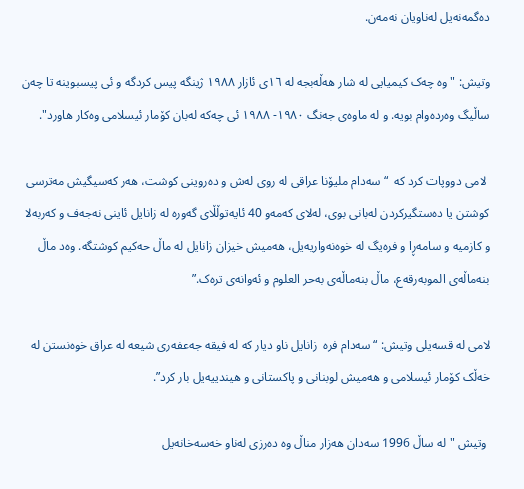دەگمەنەیل لەناویان نەمەن.

وتیش: "وە چەک کیمیایی لە شار هەڵەبجە لە ١٦ی ئازار ١٩٨٨ ژینگە پیس کردگە و ئی پیسبوینە تا چەن ساڵیگ وەردەوام بویە. و لە ماوەی جەنگ ١٩٨٠- ١٩٨٨ ئی چەکە لەبان کۆمار ئیسلامی وەکار هاورد".

 لامی دووپات کرد کە  “سەدام ملیۆنا عراقی لە روی لەش و دەروینی کوشت، هەر کەسیگیش مەترسی کوشتن یا دەستگیرکردن لەبانی بوی، لەلای کەمەو 40 ئایەتوڵڵای گەورە لە زانایل ئاینی نەجەف و کەربەلا و کازمیە و سامەڕا و فرەیگ لە خوەنەواریەیل، هەمیش خیزان زانایل لە ماڵ حەکیم کوشتگە. وەد ماڵ بنەماڵەی الموبەرقەع، ماڵ بنەماڵەی بەحر العلوم و ئەوانەی ترەک.”

لامی لە قسەیلی وتیش: “سەدام فرە  زانایل ناو دیار کە لە فیقه جەعفەری شیعە لە عراق خوەنستن لە خەڵک کۆمار ئیسلامی و هەمیش لوبنانی و پاکستانی و هیندییەیل بار کرد”.

 وتیش "لە ساڵ 1996 سەدان هەزار مناڵ وە دەرزی لەناو خەسەخانەیل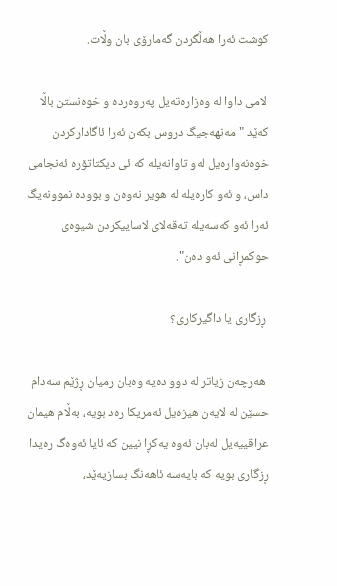کوشت ئەرا هەڵگردن گەمارۆی بان وڵات.

 لامی داوا لە وەزارەتەیل پەروەردە و خوەنستن باڵا کەێد "مەنهەجیگ دروس بکەن ئەرا ئاگادارکردن خوەنەوارەیل لەو تاوانەیلە کە ئی دیکتاتۆرە ئەنجامی داس، و ئەو کارەیلە لە هویر نەوەن و بوودە نموونەیگ ئەرا ئەو کەسەیلە تەقەلای لاساییکردن شیوەی حوکمڕانی ئەو دەن".

 ڕزگاری یا داگیرکاری؟

 هەرچەن زیاتر لە دوو دەیە وەبان رمیان ڕژێم سەدام حسێن لە لایەن هیزەیل ئەمریکا رەد بویە، بەڵام هیمان عراقییەیل لەبان ئەوە یەکڕا نیین کە ئایا ئەوەگ رەیدا ڕزگاری بویە کە بایەسە ئاهەنگ بسازیەێد،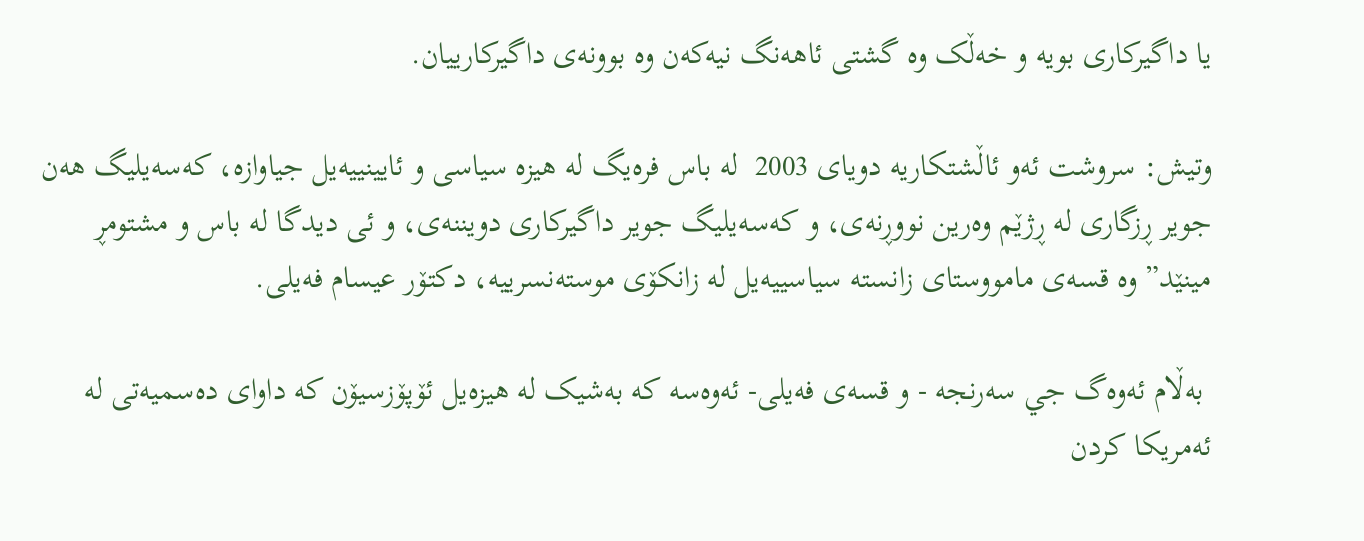یا داگیرکاری بویە و خەڵک وە گشتی ئاهەنگ نیەکەن وە بوونەی داگیرکارییان.

وتیش: سروشت ئەو ئاڵشتکاریە دویای 2003  لە باس فرەیگ لە هیزە سیاسی و ئایینییەیل جیاوازە، کەسەیلیگ هەن جویر ڕزگاری لە ڕژێم وەرین نووڕنەی، و کەسەیلیگ جویر داگیرکاری دویننەی، و ئی دیدگا لە باس و مشتومڕ مینێد” وە قسەی مامووستای زانستە سیاسییەیل لە زانکۆی موستەنسرییە، دکتۆر عیسام فەیلی.

 بەڵام ئەوەگ جي سەرنجە - و قسەی فەیلی- ئەوەسە کە بەشیک لە هیزەیل ئۆپۆزسیۆن کە داوای دەسمیەتی لە ئەمریکا کردن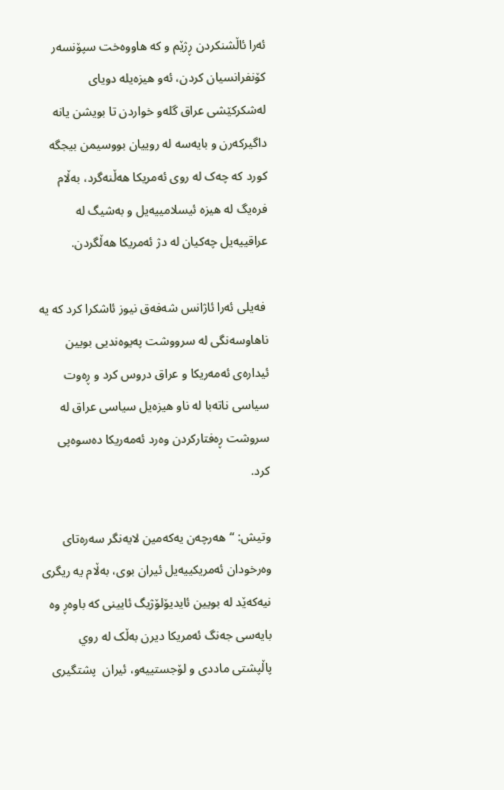ئەرا ئاڵشنکردن ڕژێم و کە هاووەخت سپۆنسەر کۆنفرانسیان کردن، ئەو هیزەیلە دویای لەشکرکێشی عراق گلەو خواردن تا بویشن یانە داگیرکەرن و بایەسە لە روییان بووسیمن بیجگە کورد کە چەک لە روی ئەمریکا هەڵنەگرد، بەڵام فرەیگ لە هیزە ئیسلامییەیل و بەشیگ لە عراقییەیل چەکیان لە دژ ئەمریکا هەڵگردن.

 فەیلی ئەرا ئاژانس شەفەق نیوز ئاشکرا کرد کە یە ناهاوسەنگی لە سرووشت پەیوەندیی بویین ئیدارەی ئەمەریکا و عراق دروس کرد و ڕەوت سیاسی ناتەبا لە ناو هیزەیل سیاسی عراق لە سروشت ڕەفتارکردن وەرد ئەمەریکا دەسوەپی کرد.

وتیش: “هەرچەن یەکەمین لایەنگر سەرەتای وەرخودان ئەمریکییەیل ئیران بوی، بەڵام یە ریگری نیەکەێد لە بویین ئایدیۆلۆژیگ ئایینی کە باوەڕ وە بایەسی جەنگ ئەمریکا دیرن بەڵک لە روي پاڵپشتی ماددی و لۆجستییەو، ئیران  پشتگیری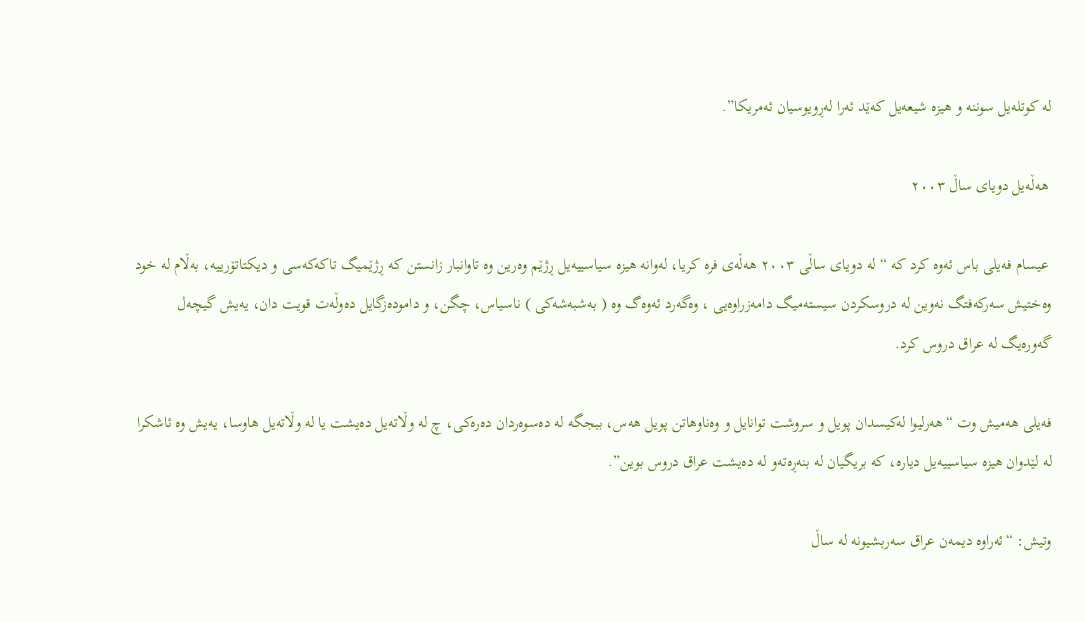لە کوتلەیل سوننە و هیزە شیعەیل کەێد ئەرا لەڕویوسیان ئەمریکا”.

 هەڵەیل دویای ساڵ ٢٠٠٣

 عیسام فەیلی باس ئەوە کرد کە “لە دویای ساڵی ٢٠٠٣ هەڵەی فرە کریا، لەوانە هیزە سیاسییەیل ڕژێم وەرین وە تاوانبار زانستن کە ڕژێمیگ تاکەکەسی و دیکتاتۆرییە، بەڵام لە خود وەختیش سەرکەفتگ نەوین لە دروسکردن سیستەمیگ دامەزراوەیی ، وەگەرد ئەوەگ وە ( بەشبەشەکی ) ناسیاس، چگن، و دامودەزگایل دەوڵەت قویت دان، یەیش گیچەل گەورەیگ لە عراق دروس کرد.

فەیلی هەمیش وت “هەرلیوا لەکیسدان پویل و سروشت توانایل و وەناوهاتن پویل هەس، ببجگە لە دەسوەردان دەرەکی، چ لە وڵاتەیل دەیشت یا لە وڵاتەیل هاوسا، یەیش وە ئاشکرا لە لێدوان هیزە سیاسییەیل دیارە، کە بریگیان لە بنەڕەتەو لە دەیشت عراق دروس بوین”.

وتیش: “ئەراوە دیمەن عراق سەربشیونە لە ساڵ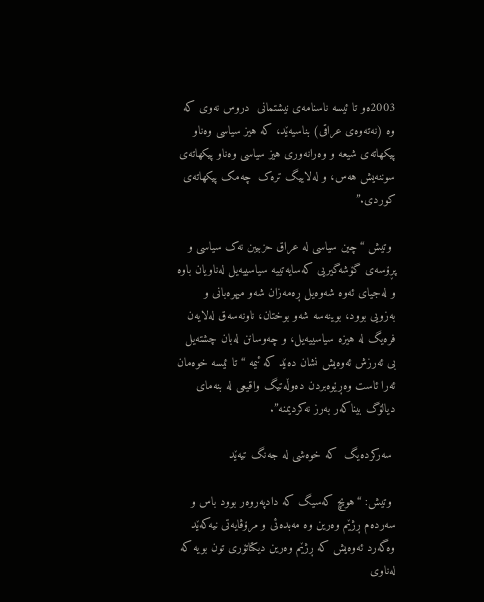2003ەو تا ئیسە ناسنامەی نیشتمانی  دروس نەوی کە وە (نەتەوەی عراقی) بناسیەێد، کە هیز سیاسی وەناو پیکهاتەی شیعە و وەرانەوری هیز سیاسی وەناو پیکهاتەی سوننەیش هەس، و لەلاییگ ترەک  چەمک پیکهاتەی کوردی.”

 وتیش “چین سیاسی لە عراق حزبیبن نەک سیاسی و پڕۆسەی گۆشەگیریی کەسایەتییە سیاسییەیل لەناویان باوە و لەجیای ئەوە شەوەیل ڕەمەزان شەو میهرەبانی و بەزویی بوود، بوینەسە شەو بوختان، ناونەسەق لەلایەن فرەیگ لە هیزە سیاسییەیل، و چەوسانن لەبان چشتەیل بی ئەرزش ئەوەیش نشان دەێد کە ئیمە “تا ئیسە خوەمان ئەرا ئاست وەڕێوەبردن دەوڵەتیگ واقیعی لە بنەمای دیالۆگ بیناکەر بەرز نەکردیمنە”.

 سەرکردەیگ  کە خوەشی لە جەنگ تیەێد

 وتیش: “هویچ کەسیگ کە دادپەروەر بوود باس و سەردەم ڕژێم وەرین وە مەبدەئی و مرۆڤایەتی نیەکەێد وەگەرد ئەوەیش کە ڕژێم وەرین دیکتاتۆری تون بویە کە لەناوی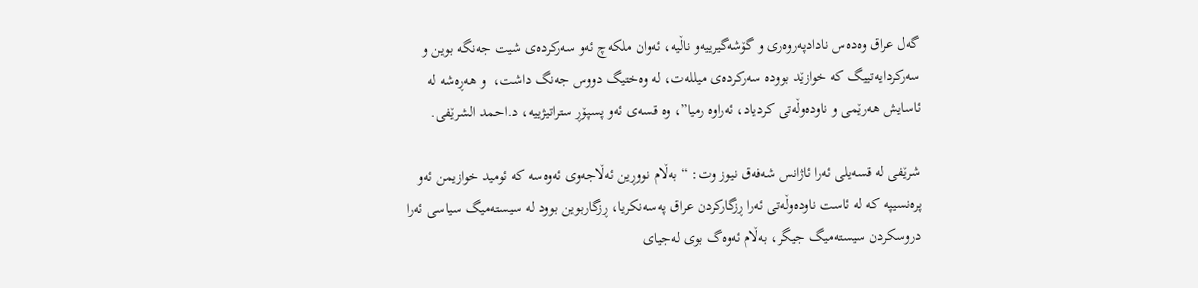گەل عراق وەدەس نادادپەروەری و گۆشەگیرییەو ناڵیە، ئەوان ملکەچ ئەو سەرکردەی شیت جەنگە بوین و سەرکردایەتییگ کە خوازێد بوودە سەرکردەی میللەت، لە وەختیگ دووس جەنگ داشت،  و هەڕەشە لە ئاسایش هەرێمی و ناودەوڵەتی کردیاد، ئەراوە رمیا”، وە قسەی ئەو پسپۆڕ ستراتیژییە، د.احمد الشرێفی.

شرێفی لە قسەیلی ئەرا ئاژانس شەفەق نیوز وت: “بەڵام نووڕین ئەڵاجەوی ئەوەسە کە ئومید خوازیمن ئەو پرەنسیپە کە لە ئاست ناودەوڵەتی ئەرا ڕزگارکردن عراق پەسەنکریا، ڕزگاربوین بوود لە سیستەمیگ سیاسی ئەرا دروسکردن سیستەمیگ جیگر، بەڵام ئەوەگ بوی لەجیای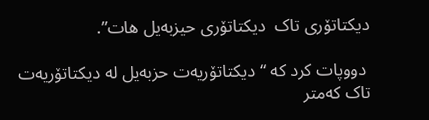دیکتاتۆری تاک  دیکتاتۆری حیزبەیل هات”.

 دووپات کرد کە “دیکتاتۆریەت حزبەیل لە دیکتاتۆریەت تاک کەمتر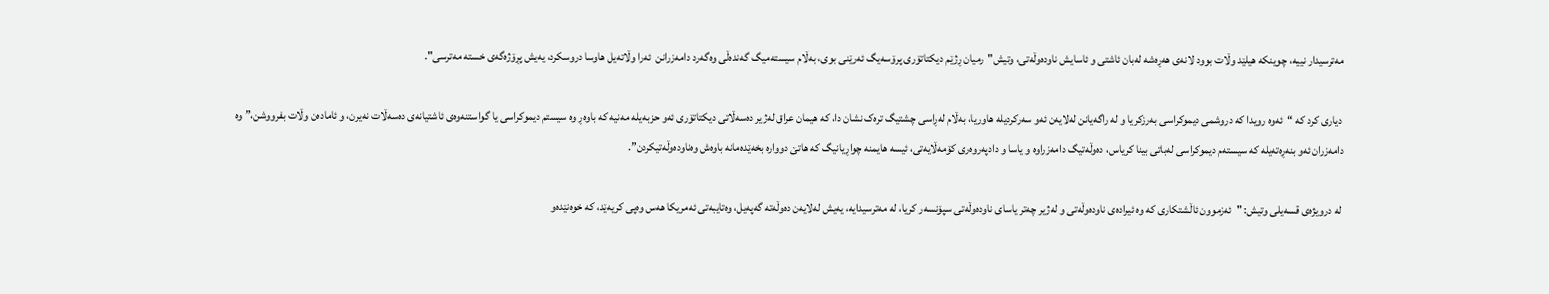مەترسیدار نییە، چوینکە هیلێد وڵات بوود لانەی هەڕەشە لەبان ئاشتی و ئاسایش ناودەوڵەتی، وتیش"رمیان ڕژێم دیکتاتۆری پرۆسەیگ ئەرێنی بوی، بەڵام سیستەمیگ گەندەڵی وەگەرد دامەزرانن  ئەرا وڵاتەیل هاوسا دروسکرد، یەیش پڕۆژەگەی خستە مەترسی".

 دیاری کرد کە “ئەوە رویدا کە دروشمی دیموکراسی بەرزکریا و لە راگەیانن لەلایەن ئەو سەرکردیلە هاوریا، بەڵام لەڕاسی چشتیگ ترەک نشان دا، کە هیمان عراق لەژیر دەسەڵاتی دیکتاتۆری ئەو حزبەیلە مەنیە کە باوەڕ وە سیستم دیموکراسی یا گواستنەوەی ئاشتیانەی دەسەڵات نەیرن، و ئامادەن وڵات بفرووشن،” وە دامەزران ئەو بنەڕەتەیلە کە سیستەم دیموکراسی لەباتی بینا کریاس، دەوڵەتیگ دامەزراوە و یاسا و دادپەروەری کۆمەڵایەتی، ئیسە هایمنە چواڕیانیگ کە هاتێ دووارە بخەێدەمانە باوەش وەناودەوڵەتیکردن”.

 لە درویژەی قسەیلی وتیش: "ئەزموون ئاڵشتکاری کە وە ئیرادەی ناودەوڵەتی و لەژیر چەتر یاسای ناودەوڵەتی سپۆنسەر کریا، لە مەترسیدایە، یەیش لەلایەن دەوڵەتە گەپەیل، وەتایبەتی ئەمریکا هەس وەپی کریەێد، کە خوەنێدەو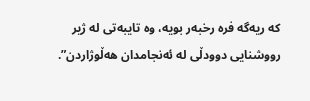کە ریەگە فرە رخبەر بویە، وە تایبەتی لە ژیر رووشنایی دوودڵی لە ئەنجامدان هەڵوژاردن”.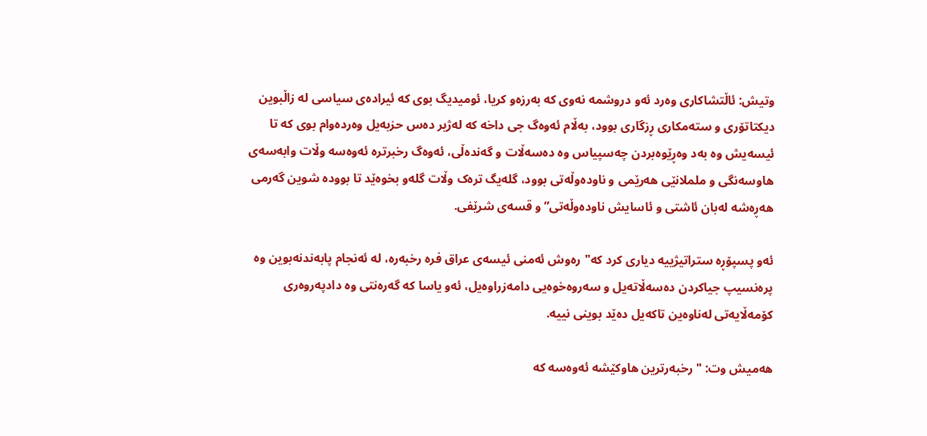وتیش: ئاڵتشاکاری وەرد ئەو دروشمە نەوی کە بەرزەو کریا، ئومیدیگ بوی کە ئیرادەی سیاسی لە زاڵبوین دیکتاتۆری و ستەمکاری ڕزگاری بوود، بەڵام ئەوەگ جی داخە کە لەژیر دەس حزبەیل وەردەوام بوی کە تا ئیسەیش وە بەد وەڕێوەبردن چەسپیاس وە دەسەڵات و گەندەڵی، ئەوەگ رخبرترە ئەوەسە وڵات وابەسەی هاوسەنگی و ململانێی هەرێمی و ناودەوڵەتی بوود، گلەیگ ترەک وڵات گلەو بخوەێد تا بوودە شوین گەرمی هەڕەشە لەبان ئاشتی و ئاسایش ناودەوڵەتی” و قسەی شرێفی.

ئەو پسپۆڕە ستراتیژییە دیاری کرد کە"رەوش ئەمنی ئیسەی عراق فرە رخبەرە، لە ئەنجام پابەندنەبوین وە پرەنسیپ جیاکردن دەسەڵاتەیل و سەروەخوەیی دامەزراوەیل، ئەو یاسا کە گەرەنتی وە دادپەروەری کۆمەڵایەتی لەناوەین تاکەیل دەێد بوینی نییە.

هەمیش وت: "رخبەرترین هاوکێشە ئەوەسە کە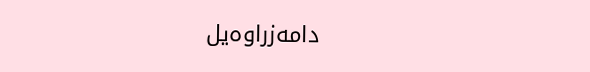دامەزراوەیل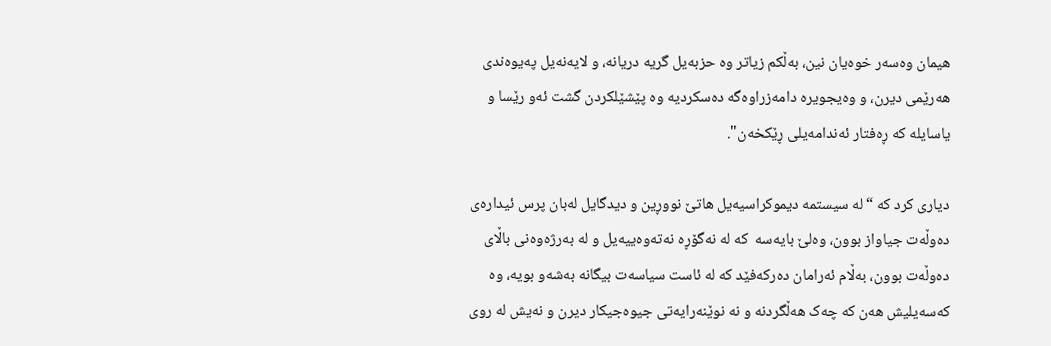هیمان وەسەر خوەیان نین، بەڵکم زیاتر وە حزبەیل گریە دریانە، و لایەنەیل پەیوەندی هەرێمی دیرن، و وەیجویرە دامەزراوەگە دەسکردیە وە پێشێلکردن گشت ئەو رێسا و یاسایلە کە ڕەفتار ئەندامەیلی ڕێکخەن".

دیاری کرد کە “لە سیستمە دیموکراسیەیل هاتێ نووڕین و دیدگایل لەبان پرس ئیدارەی دەوڵەت جیاواز بوون، وەلێ بایەسە  کە لە نەگۆڕە نەتەوەییەیل و لە بەرژەوەنی باڵای دەوڵەت بوون، بەڵام ئەرامان دەرکەفێد کە لە ئاست سیاسەت بیگانە بەشەو بویە، وە کەسەیلیش هەن کە چەک هەڵگردنە و نە نوێنەرایەتی جیوەجیکار دیرن و نەیش لە روی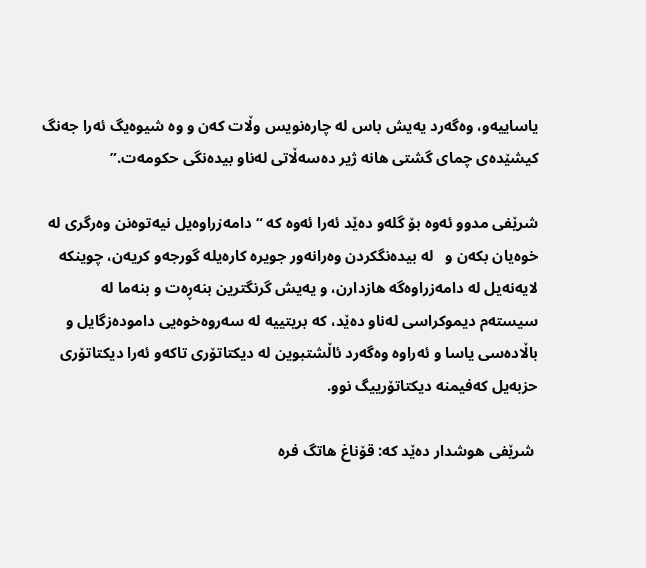یاساییەو، وەگەرد یەیش باس لە چارەنویس وڵات کەن و وە شیوەیگ ئەرا جەنگ کیشێدەی چمای گشتی هانە ژیر دەسەڵاتی لەناو بیدەنگی حکومەت.”

شرێفی مدوو ئەوە بۆ گلەو دەێد ئەرا ئەوە کە “دامەزراوەیل نیەتوەنن وەرگری لە خوەیان بکەن و   لە بیدەنگکردن وەرانەور جویرە کارەیلە گورجەو کریەن، چوینکە لایەنەیل لە دامەزراوەگە هازدارن، و یەیش گرنگترین بنەڕەت و بنەما لە سیستەم دیموکراسی لەناو دەێد، کە بریتییە لە سەروەخوەیی دامودەزگایل و باڵادەسی یاسا و ئەراوە وەگەرد ئاڵشتبوین لە دیکتاتۆری تاکەو ئەرا دیکتاتۆری حزبەیل کەفیمنە دیکتاتۆرییگ نوو.

 شرێفی هوشدار دەێد کە: قۆناغ هاتگ فرە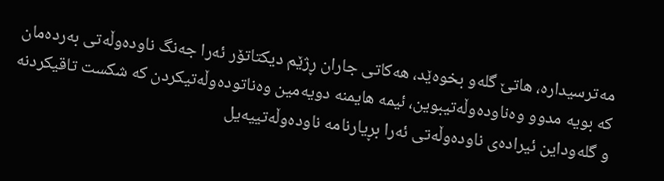مەترسیدارە، هاتێ گلەو بخوەێد، هەکاتی جاران ڕژێم دیکتاتۆر ئەرا جەنگ ناودەوڵەتی بەردەمان کە بویە مدوو وەناودەوڵەتیبوین، ئیمە هایمنە دویەمین وەناتودەوڵەتیکردن کە شکست تاقیکردنە و گلەوداین ئیرادەی ناودەوڵەتی ئەرا بڕیارنامە ناودەوڵەتییەیل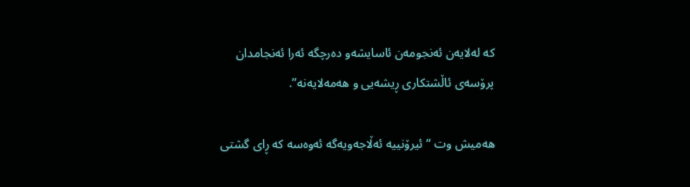کە لەلایەن ئەنجومەن ئاسایشەو دەرچگە ئەرا ئەنجامدان پرۆسەی ئاڵشتکاری ڕیشەیی و هەمەلایەنە”.

هەمیش وت “ئیرۆنییە ئەڵاجەویەگە ئەوەسە کە ڕای گشتی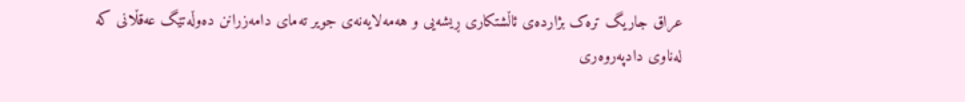عراق جاریگ ترەک بژاردەی ئاڵشتکاری ڕیشەیی و هەمەلایەنەی جویر تەمای دامەزرانن دەوڵەتێگ عەقڵانی کە لەناوی دادپەروەری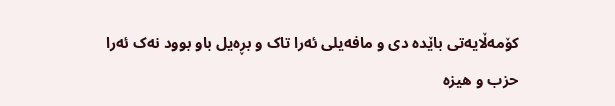کۆمەڵایەتی باێدە دی و مافەیلی ئەرا تاک و بڕەیل باو بوود نەک ئەرا حزب و هیزە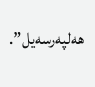هەلپەرسەیل”.